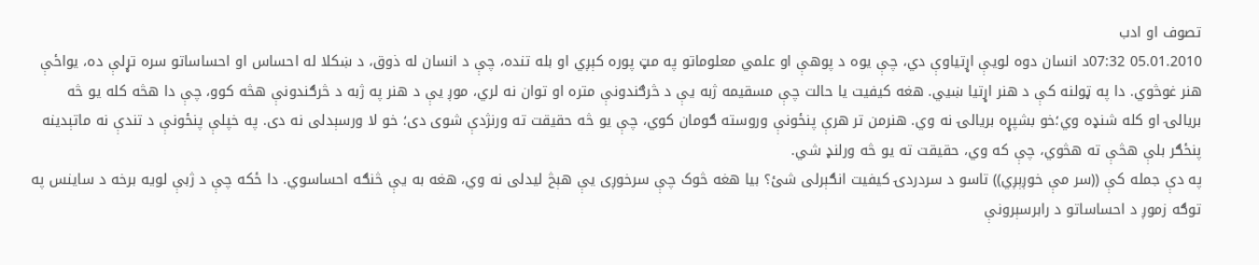تصوف او ادب
05.01.2010 07:32د انسان دوه لويې اړتياوې دي، چې يوه د پوهې او علمي معلوماتو په مټ پوره کېږي او بله تنده، چې د انسان له ذوق، د ښکلا له احساس او احساساتو سره تړلې ده، يواځې هنر غوڅوي. دا په ټولنه کې د هنر اړتيا ښيي. هغه کيفيت يا حالت چې مسقيمه ژبه يې د څرګندونې متره او توان نه لري، موږ يې د هنر په ژبه د څرګندونې هڅه کوو، چې دا هڅه کله يو څه بريالۍ او کله شنډه وي؛خو بشپړه بريالۍ نه وي. هنرمن تر هرې پنځونې وروسته ګومان کوي، چې يو څه حقيقت ته ورنژدې شوى دى؛ خو لا ورسېدلى نه دى. په خپلې پنځونې د تندې نه ماتېدينه پنځګر بلې هڅې ته هڅوي، چې که وي، حقيقت ته يو څه ورلنډ شي.
په دې جمله کې ((سر مې خوږېږي)) تاسو د سردردۍ کيفيت انګېرلى شئ؟ بيا هغه څوک چې سرخوږى يې هېڅ ليدلى نه وي، هغه به يې څنګه احساسوي. دا ځکه چې د ژبې لويه برخه د ساينس په توګه زموږ د احساساتو د رابرسېرونې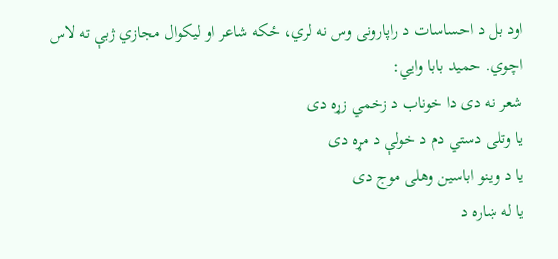اود بل د احساسات د راپارونى وس نه لري، ځکه شاعر او ليکوال مجازي ژبې ته لاس اچوي. حميد بابا وايي:
شعر نه دى دا خوناب د زخمي زړه دى
يا وتلى دستي دم د خولې د مړه دى
يا د وينو اباسين وهلى موج دى
يا له ښاره د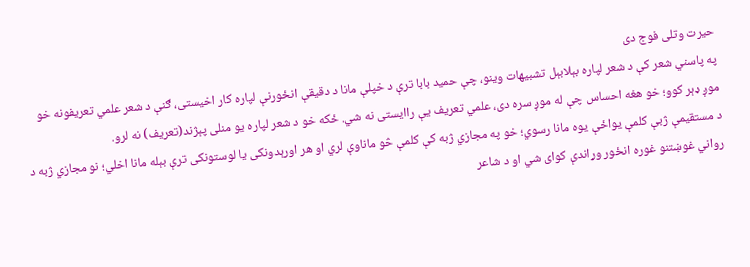حيرت وتلى فوج دى
په پاسني شعر کې د شعر لپاره بېلابېل تشبيهات وينو، چې حميد بابا ترې د خپلې مانا د دقيقې انځورنې لپاره کار اخيستى، ګنې د شعر علمي تعريفونه خو موږ ډېر کوو؛ خو هغه احساس چې له موږ سره دى، علمي تعريف يې راايستى نه شي. ځکه خو د شعر لپاره يو منلى پېژند(تعريف) نه لرو.
د مستقيمې ژبې کلمې يواځې يوه مانا رسوي؛ خو په مجازي ژبه کې کلمې څو ماناوې لري او هر اورېدونکى يا لوستونکى ترې بېله مانا اخلي؛ نو مجازي ژبه د رواني غوښتنو غوره انځور وړاندې کواى شي او د شاعر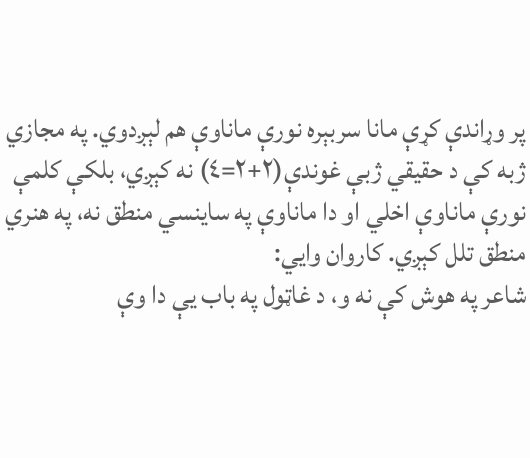پر وړاندې کړې مانا سربېره نورې ماناوې هم لېږدوي. په مجازي ژبه کې د حقيقي ژبې غوندې(٢+٢=٤) نه کېږي، بلکې کلمې نورې ماناوې اخلي او دا ماناوې په ساينسي منطق نه، په هنري منطق تلل کېږي. کاروان وايي:
شاعر په هوش کې نه و، د غاټول په باب يې دا وې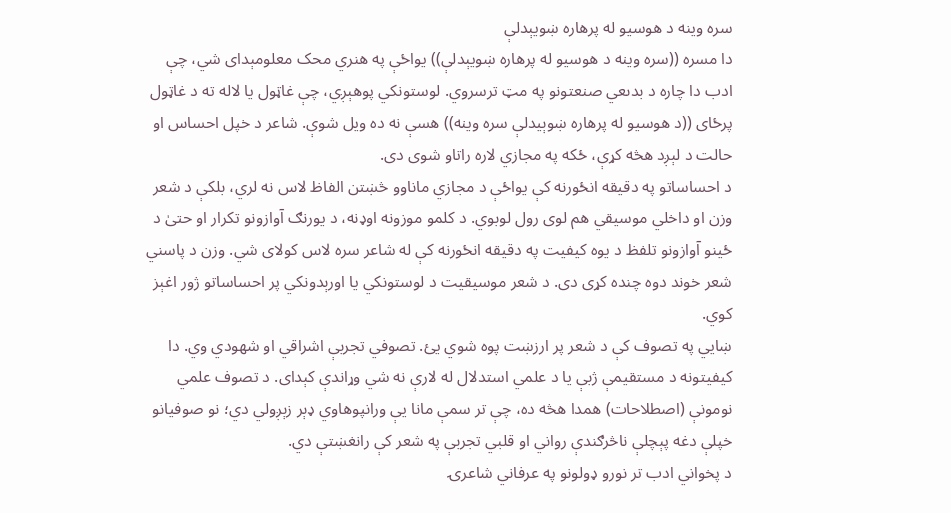سره وينه د هوسيو له پرهاره ښويېدلې
دا مسره ((سره وينه د هوسيو له پرهاره ښويېدلې)) يواځې په هنري محک معلومېداى شي، چې ادب دا چاره د بدىعي صنعتونو په مټ ترسروي. لوستونکي پوهېږي، چې غاټول يا لاله ته د غاټول پرځاى ((د هوسيو له پرهاره ښوېيدلې سره وينه)) هسې نه ده ويل شوې. شاعر د خپل احساس او حالت د لېږد هڅه کړې، ځکه په مجازي لاره راتاو شوى دى.
د احساساتو په دقيقه انځورنه کې يواځې د مجازي ماناوو څښتن الفاظ لاس نه لري، بلکې د شعر وزن او داخلي موسيقي هم لوى رول لوبوي. د کلمو موزونه اوډنه، د يورنګ اۤوازونو تکرار او حتىٰ د ځينو اۤوازونو تلفظ د يوه کيفيت په دقيقه انځورنه کې له شاعر سره لاس کولاى شي. وزن د پاسني شعر خوند دوه چنده کړى دى. د شعر موسيقيت د لوستونکي يا اورېدونکي پر احساساتو ژور اغېز کوي.
ښايي په تصوف کې د شعر پر ارزښت پوه شوي يئ. تصوفي تجربې اشراقي او شهودي وي. دا کيفيتونه د مستقيمې ژبې يا د علمي استدلال له لارې نه شي وړاندې کېداى. د تصوف علمي نومونې (اصطلاحات) همدا هڅه ده، چې تر سمې مانا يې ورانپوهاوي ډېر زېږولي دي؛ نو صوفيانو خپلې دغه پېچلې ناڅرګندې رواني او قلبي تجربې په شعر کې رانغښتې دي.
د پخواني ادب تر نورو ډولونو په عرفاني شاعرۍ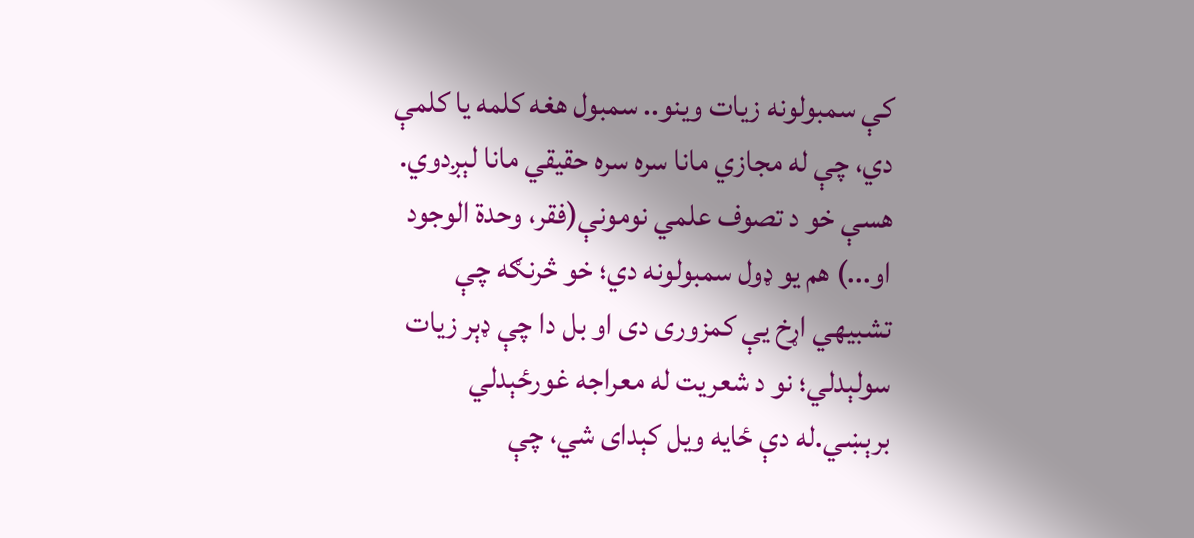كې سمبولونه زيات وينو.. سمبول هغه كلمه يا كلمې دي، چې له مجازي مانا سره سره حقيقي مانا لېږدوي. هسې خو د تصوف علمي نومونې(فقر، وحدة الوجود او...) هم يو ډول سمبولونه دي؛ خو څرنګه چې تشبيهي اړخ يې کمزورى دى او بل دا چې ډېر زيات سولېدلي؛ نو د شعريت له معراجه غورځېدلي برېښي.له دې ځايه ويل کېداى شي، چې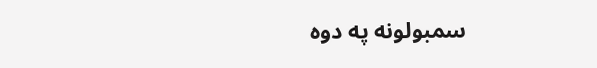سمبولونه په دوه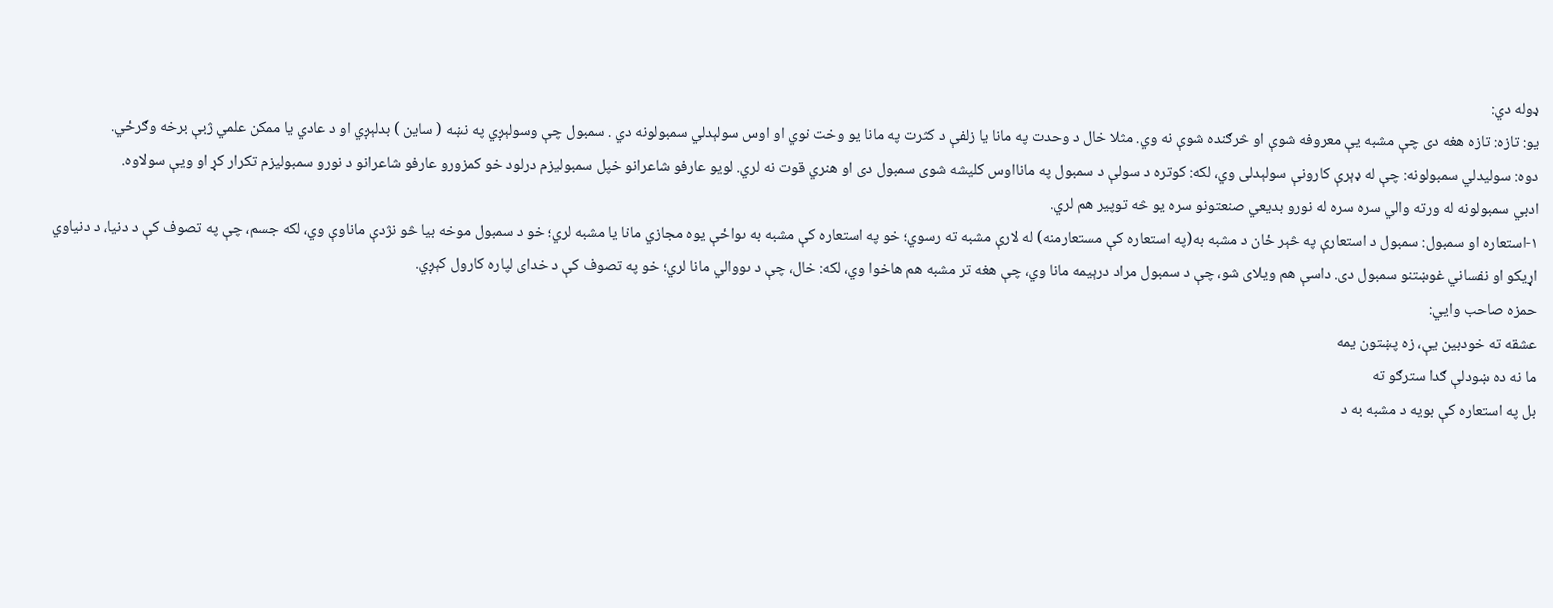ډوله دي:
يو: تازه: تازه هغه دى چې مشبه يې معروفه شوې او څرګنده شوې نه وي. مثلا خال د وحدت په مانا يا زلفې د كثرت په مانا يو وخت نوي او اوس سولېدلي سمبولونه دي . سمبول چې وسولېږي په نښه ( ساين ) بدلېږي او د عادي يا ممكن علمي ژبې برخه وګرځي.
دوه: سوليدلي سمبولونه: چې له ډېرې کارونې سولېدلى وي، لکه: كوتره د سولې د سمبول په مانااوس كليشه شوى سمبول دى او هنري قوت نه لري. لويو عارفو شاعرانو خپل سمبوليزم درلود خو كمزورو عارفو شاعرانو د نورو سمبوليزم تكرار كړ او ويې سولاوه.
ادبي سمبولونه له ورته والي سره سره له نورو بديعي صنعتونو سره يو څه توپير هم لري.
١-استعاره او سمبول: سمبول د استعارې په څېر ځان د مشبه به(په استعاره کې مستعارمنه) له لارې مشبه ته رسوي؛ خو په استعاره کې مشبه به ىواځې يوه مجازي مانا يا مشبه لري؛ خو د سمبول موخه بيا څو نژدې ماناوې وي، لکه جسم، چې په تصوف کې د دنيا، د دنياوي اړيکو او نفساني غوښتنو سمبول دى. داسې هم ويلاى شو، چې د سمبول مراد درېيمه مانا وي، چې هغه تر مشبه هم هاخوا وي، لکه: خال، چې د ىووالي مانا لري؛ خو په تصوف کې د خداى لپاره کارول کېږي.
حمزه صاحب وايي:
عشقه ته خودبين يې، زه پښتون يمه
ما نه ده ښودلې ګدا سترګو ته
بل په استعاره کې بويه د مشبه به د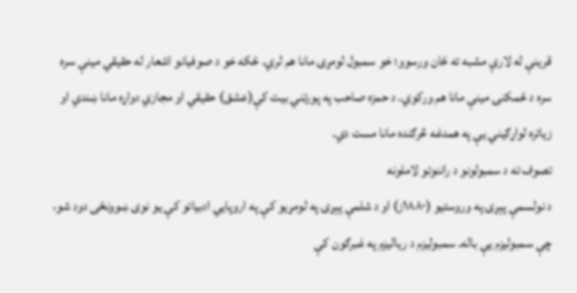قرينې له لارې مشبه ته ځان ورسوو؛ خو سمبول لومړۍ مانا هم لري. ځکه خو د صوفيانو اشعار له حقيقي مينې سره سره د ځمکنۍ مينې مانا هم ورکوي. د حمزه صاحب په پورتني بيت کې(عشق) حقيقي او مجازي دواړه مانا ښندي او زياتره لواړګيني يې په همدغه څرګنده مانا مست دي.
تصوف ته د سمبولونو د راننوتو لاملونه
د نولسمې پېړۍ په وروستيو (١٨٨٠ز) او د شلمې پېړۍ په لومړيو کې په اروپايي ادبياتو کې يو نوى ښوونځى دود شو، چې سمبوليزم يې باله. سمبوليزم د رياليزم په غبرګون کې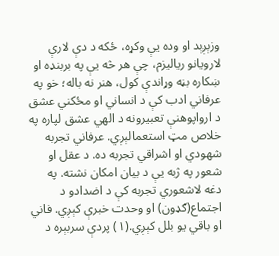وزېږېد او وده يې وکړه، ځکه د دې لارې لارويانو رياليزم، چې هر څه يې په بربنډه او ښکاره بڼه وړاندې کول، هنر نه باله؛ خو په عرفاني ادب کې د انساني او مځکني عشق د ارواپوهنې تعبيرونه د الهي عشق لپاره په خلاص مټ استعمالېږي. عرفاني تجربه شهودي او اشراقي تجربه ده. د عقل او شعور په ژبه يې د بيان امکان نشته. په دغه لاشعوري تجربه کې د اضدادو د اجتماع(ګډون) او وحدت خبرې کېږي. فاني او باقي يو بلل کېږي.(١) پردې سربېره د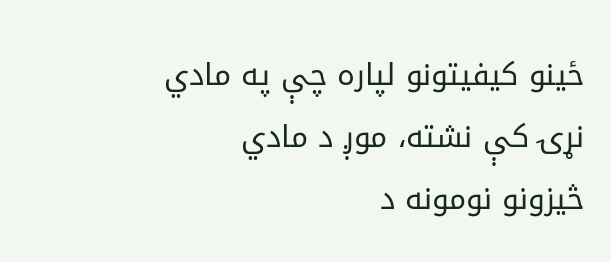ځينو کيفيتونو لپاره چې په مادي نړۍ کې نشته، موږ د مادي څيزونو نومونه د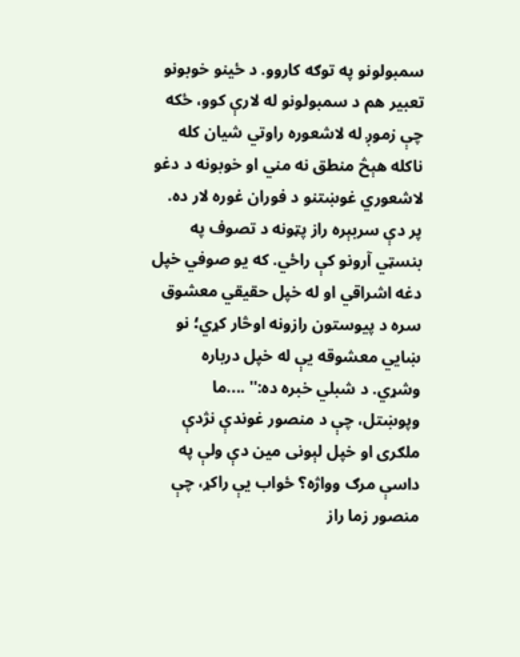سمبولونو په توګه کاروو. د ځينو خوبونو تعبير هم د سمبولونو له لارې کوو، ځکه چې زموږ له لاشعوره راوتي شيان کله ناکله هېڅ منطق نه مني او خوبونه د دغو لاشعوري غوښتنو د فوران غوره لار ده.
پر دې سربېره راز پټونه د تصوف په بنسټي اۤرونو کې راځي. که يو صوفي خپل دغه اشراقي او له خپل حقيقي معشوق سره د پيوستون رازونه اوڅار کړي؛ نو ښايي معشوقه يې له خپل درباره وشړي. د شبلي خبره ده:'' ....ما وپوښتل، چې د منصور غوندې نژدې ملګرى او خپل لېونى مين دې ولې په داسې مرګ وواژه؟ ځواب يې راکړ، چې منصور زما راز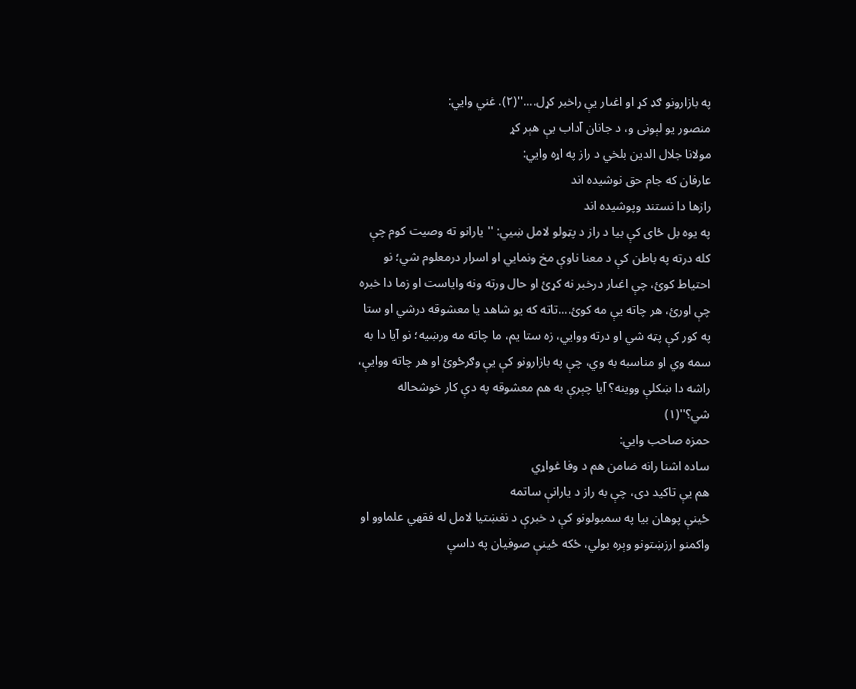په بازارونو ګډ کړ او اغىار يې راخبر کړل....''(٢). غني وايي:
منصور يو لېونى و، د جانان اۤداب يې هېر کړ
مولانا جلال الدين بلخي د راز په اړه وايي:
عارفان که جام حق نوشيده اند
رازها دا نستند وپوشيده اند
په يوه بل ځاى کې بيا د راز د پټولو لامل ښيي: ''يارانو ته وصيت کوم چې کله درته په باطن کې د معنا ناوې مخ ونمايي او اسرار درمعلوم شي؛ نو احتياط کوئ، چې اغىار درخبر نه کړئ او حال ورته ونه واياست او زما دا خبره چې اورئ، هر چاته يې مه کوئ....تاته که يو شاهد يا معشوقه درشي او ستا په کور کې پټه شي او درته ووايي، زه ستا يم، ما چاته مه ورښيه؛ نو اۤيا دا به سمه وي او مناسبه به وي، چې په بازارونو کې يې وګرځوئ او هر چاته ووايې، راشه دا ښکلې ووينه؟ اۤيا چېرې به هم معشوقه په دې کار خوشحاله شي؟''(١)
حمزه صاحب وايي:
ساده اشنا رانه ضامن هم د وفا غواړي
هم يې تاکيد دى، چې به راز د يارانې ساتمه
ځينې پوهان بيا په سمبولونو کې د خبرې د نغښتيا لامل له فقهي علماوو او واکمنو ارزښتونو وېره بولي، ځکه ځينې صوفيان په داسې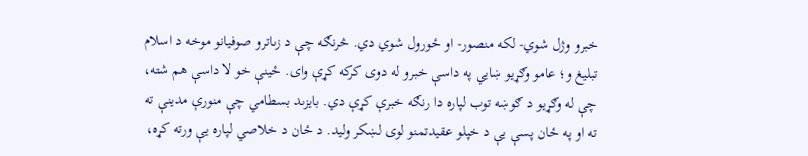خبرو وژل شوي- لکه منصور- او ځورول شوي دي. څرنګه چې د زىاترو صوفيانو موخه د اسلام تبليغ و؛ عامو وګړيو ښايي په داسې خبرو له دوى کرکه کړې واى. ځينې خو لا داسې هم شته، چې له وګړيو د ګوښه توب لپاره دا رنګه خبرې کړې دي. بايزىد بسطامي چې منورې مدينې ته ته او په ځان پسې يې د خپلو عقيدتمنو لوى لښکر وليد. د ځان د خلاصي لپاره يې ورته کړه،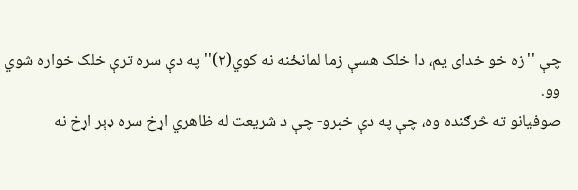چې ''زه خو خداى يم، دا خلک هسې زما لمانځنه نه کوي(٢)'' په دې سره ترې خلک خواره شوي وو.
صوفيانو ته څرګنده وه، چې په دې خبرو- چې د شريعت له ظاهري اړخ سره ډېر اړخ نه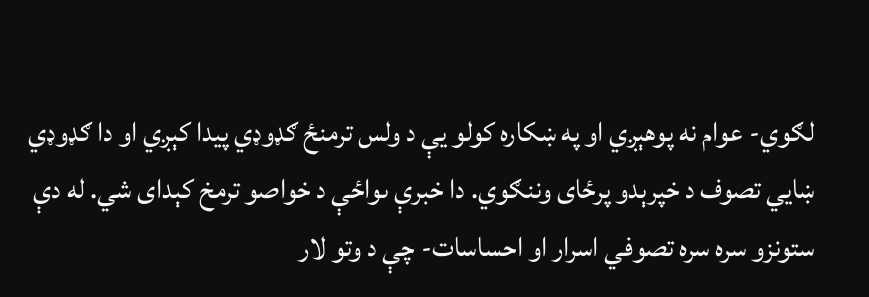لګوي- عوام نه پوهېږي او په ښکاره کولو يې د ولس ترمنځ ګډوډي پيدا کېږي او دا ګډوډي ښايي تصوف د خپرېدو پرځاى وننګوي. دا خبرې ىواځې د خواصو ترمخ کېداى شي. له دې ستونزو سره سره تصوفي اسرار او احساسات- چې د وتو لار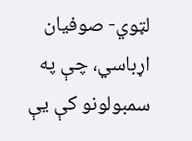لټوي- صوفيان اړباسي، چې په سمبولونو کې يې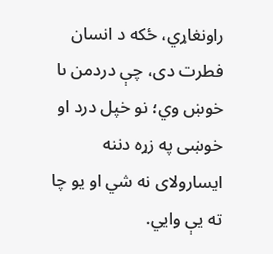راونغاړي، ځکه د انسان فطرت دى، چې دردمن ىا خوښ وي؛ نو خپل درد او خوښى په زړه دننه ايسارولاى نه شي او يو چا ته يې وايي.